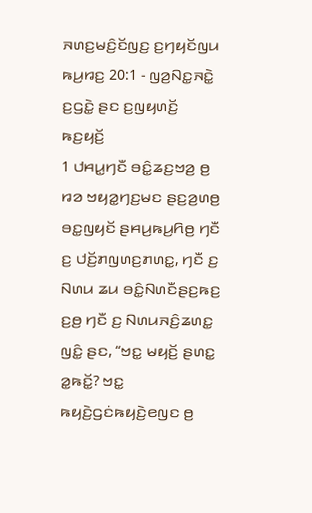ꤏꤛꤢ꤬ꤗꤢꤨ꤬ꤢꤩꤜꤢ꤬ ꤢ꤬ꤚꤟꤢꤩꤜꤣ ꤒꤣ꤬ꤙꤢ꤬ 20:1 - ꤜꤤ꤬ꤡꤢ꤭ꤏꤢꤧ꤭ ꤢ꤬ꤞꤢꤧ꤭ ꤔꤢ ꤢ꤬ꤜꤟꤛꤢꤩ꤬ ꤒꤢ꤬ꤟꤢꤩ꤬
1 ꤓꤌꤣ꤭ꤚꤢꤪ ꤋꤢꤨ꤭ꤘꤢ꤬ꤠꤤ꤬ ꤥ꤬ ꤙꤤ ꤠꤟꤤ꤭ꤚꤢ꤬ꤗꤢ ꤔꤢ꤬ꤤ꤬ꤛꤥ꤬ ꤋꤢ꤭ꤜꤟꤢꤩ ꤔꤌꤣ꤬ꤒꤣ꤬ꤖꤥ꤬ ꤚꤢꤪ ꤢ꤬ ꤓꤢꤩ꤬ꤊꤜꤛꤢ꤬ꤊꤛꤢ꤭, ꤚꤢꤪ ꤢ꤬ ꤡꤛꤣ ꤘꤣ ꤋꤢꤨ꤭ꤡꤛꤢꤪꤔꤢ꤬ꤒꤢ꤬ ꤢ꤬ꤥ꤬ ꤚꤢꤪ ꤢ꤬ ꤡꤛꤣꤏꤢꤨ꤬ꤘꤛꤢ꤭ ꤜꤢꤨ꤭ ꤔꤢ, “ꤠꤢ꤭ ꤗꤟꤢꤩ꤬ ꤔꤛꤢ꤭ ꤤ꤭ꤒꤢꤩ꤭? ꤠꤢ꤭ ꤒꤟꤢꤧ꤬ꤞꤢꤦꤒꤟꤢꤧ꤬ꤕꤜꤢ ꤥ꤬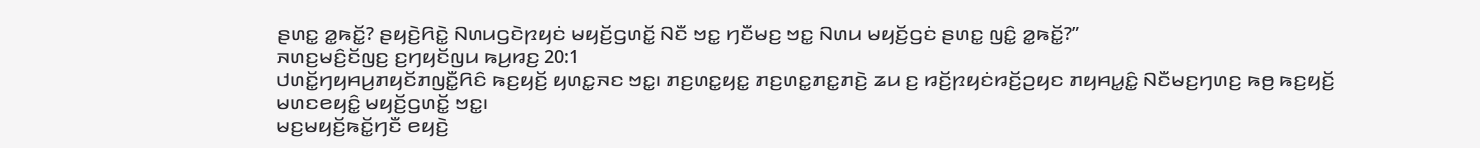ꤔꤛꤢ꤭ ꤤ꤭ꤒꤢꤩ꤭? ꤔꤟꤢꤧ꤬ꤖꤢꤧ꤭ ꤡꤛꤣꤞꤢꤧꤐꤟꤢꤦ ꤗꤟꤢꤩ꤬ꤞꤛꤢꤩ꤭ ꤡꤢꤪ ꤠꤢ꤭ ꤚꤢꤪꤗꤢ꤬ ꤠꤢ꤭ ꤡꤛꤣ ꤗꤟꤢꤩ꤬ꤞꤢꤦ ꤔꤛꤢ꤭ ꤜꤢꤨ꤭ ꤤ꤭ꤒꤢꤩ꤭?”
ꤏꤛꤢ꤬ꤗꤢꤨ꤬ꤢꤩꤜꤢ꤬ ꤢ꤬ꤚꤟꤢꤩꤜꤣ ꤒꤣ꤬ꤙꤢ꤬ 20:1
ꤓꤛꤢꤩ꤭ꤚꤟꤌꤣ꤬ꤊꤟꤢꤩꤊꤜꤢꤪ꤭ꤖꤢꤨ ꤒꤢ꤬ꤟꤢꤩ꤬ ꤟꤛꤢ꤭ꤏꤢ ꤠꤢ꤭꤯ ꤊꤢ꤬ꤛꤢ꤭ꤟꤢ꤭ ꤊꤢ꤬ꤛꤢ꤭ꤊꤢ꤭ꤊꤢꤧ꤬ ꤘꤣ ꤢ꤬ ꤙꤢꤩ꤬ꤐꤟꤢꤦꤙꤢꤩ꤬ꤑꤟꤢ ꤊꤟꤌꤣ꤭ꤢꤨ꤭ ꤡꤢꤪꤗꤢ꤬ꤚꤛꤢ꤬ ꤒꤥ꤬ ꤒꤢ꤬ꤟꤢꤩ꤬ ꤗꤛꤢꤕꤟꤢꤨ꤭ ꤗꤟꤢꤩ꤬ꤞꤛꤢꤩ꤭ ꤠꤢ꤭꤯
ꤗꤢ꤬ꤗꤟꤢꤩ꤬ꤒꤢꤩ꤭ꤚꤢꤪ ꤕꤟꤢꤧ꤬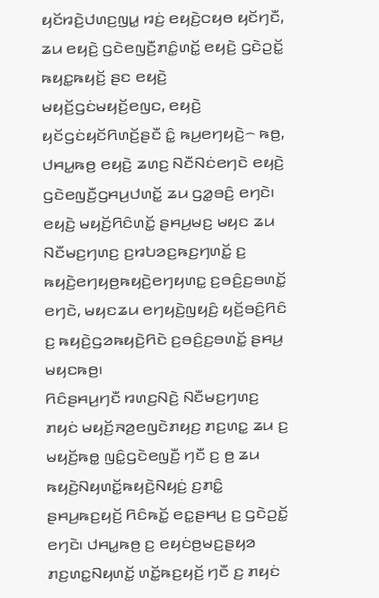ꤟꤢꤩꤙꤢꤧ꤬ꤓꤛꤢ꤬ꤜꤣ꤭ ꤙꤢꤦ꤬ ꤕꤟꤢꤧ꤬ꤍꤟꤥ ꤟꤢꤩꤚꤢꤪ, ꤘꤣ ꤕꤟꤢꤧ꤬ ꤞꤢꤧꤕꤜꤢꤪ꤬ꤊꤢꤨ꤭ꤛꤢꤩ꤭ ꤕꤟꤢꤧ꤬ ꤞꤢꤧꤑꤢꤩ꤭ ꤒꤟꤢ꤭ꤒꤟꤢꤩ꤬ ꤔꤢ ꤕꤟꤢꤧ꤬ ꤗꤟꤢꤩ꤬ꤞꤢꤦꤗꤟꤢꤩ꤬ꤕꤜꤢ, ꤕꤟꤢꤧ꤬ ꤟꤢꤩꤞꤢꤦꤟꤢꤩꤖꤛꤢꤩ꤬ꤔꤢꤪ ꤢꤨ꤭ ꤒꤣ꤬ꤕꤚꤟꤢꤧ꤬꤮ ꤒꤥ꤬, ꤓꤌꤣ꤭ꤒꤥ꤬ ꤕꤟꤢꤧ꤬ ꤘꤛꤢ꤬ ꤡꤢꤪꤡꤢꤦꤕꤚꤢꤧ ꤕꤟꤢꤧ꤬ ꤞꤢꤧꤕꤜꤢꤪ꤬ꤞꤌꤣ꤬ꤓꤛꤢꤩ꤭ ꤘꤣ ꤞꤤ꤭ꤋꤢꤨ꤬ ꤕꤚꤢꤧ꤯ ꤕꤟꤢꤧ꤬ ꤗꤟꤢꤩ꤬ꤖꤢꤨꤛꤢꤩ꤭ ꤔꤌꤣ꤬ꤗꤢ꤬ ꤗꤟꤢ ꤘꤣ ꤡꤢꤪꤗꤢ꤬ꤚꤛꤢ꤬ ꤢ꤬ꤙꤝꤤꤢ꤬ꤒꤢ꤬ꤚꤛꤢꤩ꤭ ꤢ꤬ ꤒꤟꤢꤧ꤬ꤕꤚꤟꤥ꤬ꤒꤟꤢꤧ꤬ꤕꤚꤟꤛꤢ꤭ ꤢ꤬ꤋꤢꤨ꤬ꤢ꤬ꤋꤛꤢꤩ꤭ ꤕꤚꤢꤧ, ꤗꤟꤢꤘꤣ ꤕꤚꤟꤢꤧ꤬ꤜꤟꤢꤨ꤬ ꤟꤢꤩ꤬ꤋꤢꤨ꤬ꤖꤢꤨ ꤢ꤬ ꤒꤟꤢꤧ꤬ꤞꤤꤒꤟꤢꤧ꤬ꤖꤢꤧ ꤢ꤬ꤋꤢꤨ꤬ꤢ꤬ꤋꤛꤢꤩ꤭ ꤔꤌꤣ꤬ ꤗꤟꤢꤒꤥ꤬꤯
ꤖꤢꤨꤔꤌꤣ꤬ꤚꤢꤪ ꤙꤛꤢ꤬ꤡꤢꤧ꤬ ꤡꤢꤪꤗꤢ꤬ꤚꤛꤢ꤬ ꤊꤟꤢꤦ ꤗꤟꤢꤩ꤬ꤏꤤ꤬ꤕꤜꤢꤧꤊꤟꤢ꤬ ꤊꤢ꤬ꤛꤢ꤭ ꤘꤣ ꤢ꤬ ꤗꤟꤢꤩ꤬ꤒꤥ꤭ ꤜꤢꤨ꤭ꤞꤢꤧꤕꤜꤢꤪ꤬ ꤚꤢꤪ ꤢ꤬ ꤥ꤬ ꤘꤣ ꤒꤟꤢꤧ꤬ꤡꤟꤛꤢꤩ꤭ꤒꤟꤢꤧ꤬ꤡꤟꤢꤦ꤬ ꤢ꤬ꤊꤢꤨ꤭ ꤔꤌꤣ꤬ꤒꤢ꤬ꤟꤢꤩ꤬ ꤖꤢꤨꤒꤢꤩ꤭ ꤕꤢ꤭ꤔꤌꤣ꤬ ꤢ꤬ ꤞꤢꤧꤑꤢꤩ꤭ ꤕꤚꤢꤧ꤯ ꤓꤌꤣ꤭ꤒꤥ꤬ ꤢ꤬ ꤕꤟꤢꤦꤥ꤬ꤗꤢ꤬ꤔꤟꤤ ꤊꤢ꤬ꤛꤢ꤭ꤡꤟꤛꤢꤩ꤭ ꤛꤢꤩ꤭ꤒꤢ꤬ꤟꤢꤩ꤬ ꤚꤢꤪ ꤢ꤬ ꤊꤟꤢꤦ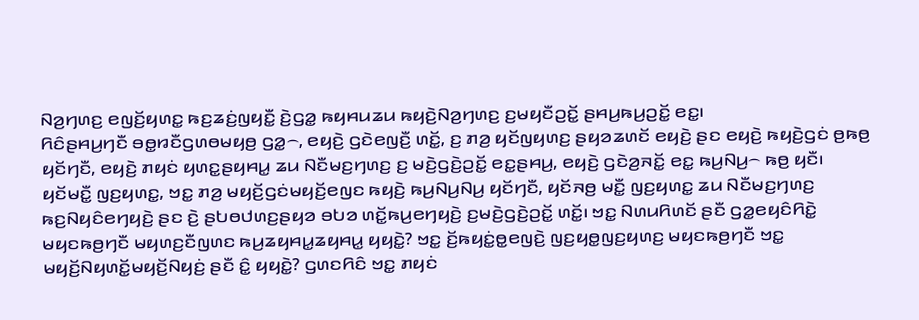ꤡꤤ꤬ꤚꤛꤢ꤬ ꤕꤜꤢꤩ꤬ꤟꤛꤢ꤭ ꤒꤢ꤬ꤘꤢꤦ꤬ꤜꤟꤢꤪ꤭ ꤢꤧ꤬ꤞꤤ꤭ ꤒꤟꤌꤣꤘꤣ ꤒꤟꤢꤧ꤬ꤡꤤ꤬ꤚꤛꤢ꤬ ꤢ꤬ꤗꤟꤢꤪꤑꤢꤩ꤭ ꤔꤌꤣ꤬ꤒꤣ꤬ꤑꤢꤩ꤭ ꤕꤢ꤭꤯
ꤖꤢꤨꤔꤌꤣ꤬ꤚꤢꤪ ꤋꤥ꤭ꤙꤢꤪꤞꤛꤥꤗꤟꤥ꤬ ꤞꤤ꤭꤮, ꤕꤟꤢꤧ꤬ ꤞꤢꤧꤕꤜꤢꤪ꤬ ꤛꤢꤩ꤭, ꤢ꤬ ꤊꤤ꤬ ꤟꤢꤩꤜꤟꤛꤢ꤬ ꤔꤟꤤꤘꤛꤢꤩ ꤕꤟꤢꤧ꤬ ꤔꤢ ꤕꤟꤢꤧ꤬ ꤒꤟꤢꤧ꤬ꤞꤢꤦ ꤥ꤬ꤒꤥ꤬ ꤟꤢꤩꤚꤢꤪ, ꤕꤟꤢꤧ꤬ ꤊꤟꤢꤦ ꤟꤛꤢ꤭ꤔꤟꤌꤣ꤭ ꤘꤣ ꤡꤢꤪꤗꤢ꤬ꤚꤛꤢ꤬ ꤢ꤬ ꤗꤢꤧ꤬ꤞꤢꤧ꤬ꤑꤢꤩ꤭ ꤕꤢ꤭ꤔꤌꤣ꤬, ꤕꤟꤢꤧ꤬ ꤞꤢꤧꤤ꤬ꤏꤢꤩ꤭ ꤕꤢ꤭ ꤒꤣ꤬ꤡꤣ꤬꤮ ꤒꤥ꤬ ꤟꤢꤪ꤯
ꤟꤢꤩꤗꤢꤪ꤭ ꤜꤢ꤬ꤟꤛꤢ꤭, ꤠꤢ꤭ ꤊꤤ꤬ ꤗꤟꤢꤩ꤬ꤞꤢꤦꤗꤟꤢꤩ꤬ꤕꤜꤢ ꤒꤟꤢꤧ꤬ ꤒꤣ꤬ꤡꤣ꤬ꤡꤣ꤬ ꤟꤢꤩꤚꤢꤪ, ꤟꤢꤩꤏꤥ꤬ ꤗꤢꤪ꤭ ꤜꤢ꤬ꤟꤛꤢ꤭ ꤘꤣ ꤡꤢꤪꤗꤢ꤬ꤚꤛꤢ꤬ ꤒꤢ꤬ꤡꤟꤢꤨꤕꤚꤟꤢꤧ꤬ ꤔꤢ ꤢꤧ꤬ ꤔꤝꤥꤓꤛꤢ꤬ꤔꤟꤤ ꤋꤝꤤ ꤛꤢꤩ꤭ꤒꤣ꤬ꤕꤚꤟꤢꤧ꤬ ꤢ꤬ꤗꤢꤧ꤬ꤞꤢꤧ꤬ꤑꤢꤩ꤭ ꤛꤢꤩ꤭꤯ ꤠꤢ꤭ ꤡꤛꤣꤖꤛꤢꤩ ꤔꤢꤪ ꤞꤤ꤭ꤕꤟꤢꤨꤖꤢꤧ꤭ ꤗꤟꤢꤒꤥ꤬ꤚꤢꤪ ꤗꤟꤛꤢ꤬ꤢꤪꤜꤛꤢ ꤒꤣ꤬ꤘꤟꤌꤣ꤭ꤘꤟꤌꤣ꤭ ꤟꤟꤢꤧ꤭? ꤠꤢ꤭ ꤢꤩ꤬ꤒꤟꤢꤦ꤭ꤥ꤭ꤕꤜꤢꤧ꤬ ꤜꤢ꤬ꤟꤥ꤭ꤜꤢ꤬ꤟꤛꤢ꤬ ꤗꤟꤢꤒꤥ꤬ꤚꤢꤪ ꤠꤢ꤭ ꤗꤟꤢꤩ꤬ꤡꤟꤛꤢꤩ꤭ꤗꤟꤢꤩ꤬ꤡꤟꤢꤦ꤬ ꤔꤢꤪ ꤢꤨ꤭ ꤟꤟꤢꤧ꤭? ꤞꤛꤢꤖꤢꤨ ꤠꤢ꤭ ꤊꤟꤢꤦ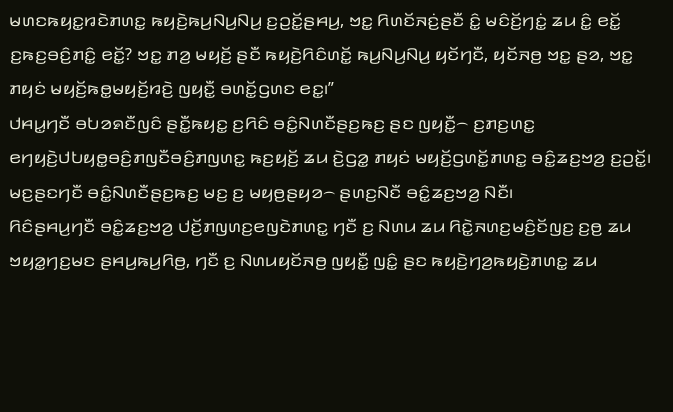ꤗꤛꤢꤒꤟꤢ꤭ꤙꤢꤧꤊꤛꤢ꤭ ꤒꤟꤢꤧ꤬ꤒꤣ꤬ꤡꤣ꤬ꤡꤣ꤬ ꤢ꤬ꤑꤢꤩ꤭ꤔꤌꤣ꤬, ꤠꤢ꤭ ꤖꤛꤢꤩꤏꤢꤦ꤬ꤔꤢꤪ ꤢꤨ꤭ ꤗꤢꤨꤢꤩ꤬ꤚꤢꤦ꤭ ꤘꤣ ꤢꤨ꤭ ꤕꤢꤩ꤭ ꤢ꤬ꤒꤢ꤬ꤋꤢꤨ꤬ꤊꤢꤨ꤭ ꤕꤢꤩ꤭? ꤠꤢ꤭ ꤊꤤ꤬ ꤗꤟꤢꤩ꤬ ꤔꤢꤪ ꤒꤟꤢꤧ꤬ꤖꤢꤨꤛꤢꤩ꤭ ꤒꤣ꤬ꤡꤣ꤬ꤡꤣ꤬ ꤟꤢꤩꤚꤢꤪ, ꤟꤢꤩꤏꤥ꤬ ꤠꤢ꤭ ꤔꤤ, ꤠꤢ꤭ ꤊꤟꤢꤦ ꤗꤟꤢꤩ꤬ꤒꤥ꤭ꤗꤟꤢꤩ꤬ꤙꤢꤧ꤬ ꤜꤟꤢꤪ꤭ ꤋꤛꤢꤩ꤭ꤞꤛꤢ ꤕꤢ꤭꤯”
ꤓꤌꤣ꤭ꤚꤢꤪ ꤋꤝꤤꤎꤢꤪꤜꤢꤨ ꤔꤢꤪ꤭ꤒꤟꤢ꤭ ꤢ꤬ꤖꤢꤨ ꤋꤢꤨ꤭ꤡꤛꤢꤪꤔꤢ꤬ꤒꤢ꤬ ꤔꤢ ꤜꤟꤢꤪ꤭꤮ ꤢ꤬ꤊꤢ꤬ꤛꤢ꤭ ꤕꤚꤟꤢꤧ꤬ꤓꤝꤟꤥ꤭ꤋꤢꤨ꤬ꤊꤜꤢꤪꤋꤢꤨ꤬ꤊꤜꤛꤢ꤭ ꤒꤢ꤬ꤟꤢꤩ꤬ ꤘꤣ ꤢꤧ꤬ꤞꤤ꤭ ꤊꤟꤢꤦ ꤗꤟꤢꤩ꤬ꤞꤛꤢꤩ꤭ꤊꤛꤢ꤭ ꤋꤢꤨ꤭ꤘꤢ꤬ꤠꤤ꤬ ꤢ꤬ꤑꤢꤩ꤭꤯ ꤗꤢ꤬ꤔꤢꤚꤢꤪ ꤋꤢꤨ꤭ꤡꤛꤢꤪꤔꤢ꤬ꤒꤢ꤬ ꤗꤢ꤬ ꤢ꤬ ꤗꤟꤥ꤬ꤔꤟꤤ꤮ ꤔꤛꤢ꤬ꤡꤢꤪ ꤋꤢꤨ꤭ꤘꤢ꤬ꤠꤤ꤬ ꤡꤢꤪ꤯
ꤖꤢꤨꤔꤌꤣ꤬ꤚꤢꤪ ꤋꤢꤨ꤭ꤘꤢ꤬ꤠꤤ꤬ ꤓꤢꤩ꤬ꤊꤜꤛꤢ꤬ꤕꤜꤢꤧꤊꤛꤢ꤭ ꤚꤢꤪ ꤢ꤬ ꤡꤛꤣ ꤘꤣ ꤖꤢꤧ꤭ꤏꤛꤢ꤬ꤗꤢꤨ꤬ꤢꤩꤜꤢ꤬ ꤢ꤬ꤥ꤬ ꤘꤣ ꤠꤟꤤ꤭ꤚꤢ꤬ꤗꤢ ꤔꤌꤣ꤬ꤒꤣ꤬ꤖꤥ꤬, ꤚꤢꤪ ꤢ꤬ ꤡꤛꤣꤟꤢꤩꤏꤥ꤬ ꤜꤟꤢꤪ꤭ ꤜꤢꤨ꤭ ꤔꤢ ꤒꤟꤢꤧ꤬ꤚꤤ꤬ꤒꤟꤢꤧ꤬ꤊꤛꤢ꤭ ꤘꤣ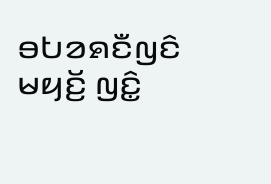ꤋꤝꤤꤎꤢꤪꤜꤢꤨ ꤗꤟꤢꤩ꤬ ꤜꤢꤨ꤭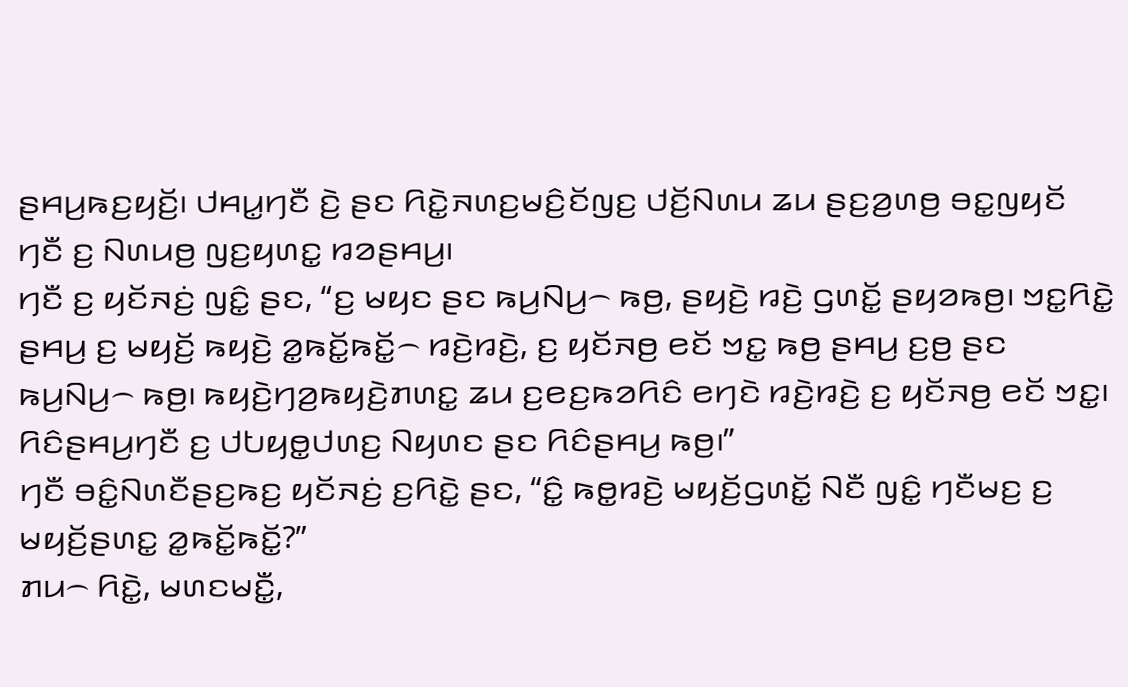ꤔꤌꤣ꤬ꤒꤢ꤬ꤟꤢꤩ꤬꤯ ꤓꤌꤣ꤭ꤚꤢꤪ ꤢꤧ꤬ ꤔꤢ ꤖꤢꤧ꤭ꤏꤛꤢ꤬ꤗꤢꤨ꤬ꤢꤩꤜꤢ꤬ ꤓꤢꤩ꤬ꤡꤛꤣ ꤘꤣ ꤔꤢ꤬ꤤ꤬ꤛꤥ꤬ ꤋꤢ꤭ꤜꤟꤢꤩ ꤚꤢꤪ ꤢ꤬ ꤡꤛꤣꤥ꤬ ꤜꤢ꤬ꤟꤛꤢ꤭ ꤙꤤꤔꤌꤣ꤬꤯
ꤚꤢꤪ ꤢ꤬ ꤟꤢꤩꤏꤢꤦ꤬ ꤜꤢꤨ꤭ ꤔꤢ, “ꤢ꤬ ꤗꤟꤢ ꤔꤢ ꤒꤣ꤬ꤡꤣ꤬꤮ ꤒꤥ꤬, ꤔꤟꤢꤧ꤬ ꤙꤢꤧ꤬ ꤞꤛꤢꤩ꤭ ꤔꤟꤤꤒꤥ꤬꤯ ꤠꤢ꤭ꤖꤢꤧ꤭ ꤔꤌꤣ꤬ ꤢ꤬ ꤗꤟꤢꤩ꤬ ꤒꤟꤢꤧ꤬ ꤤ꤭ꤒꤢꤩ꤭ꤒꤢꤩ꤭꤮ ꤙꤢꤧ꤬ꤙꤢꤧ꤬, ꤢ꤬ ꤟꤢꤩꤏꤥ꤬ ꤕꤢꤩ ꤠꤢ꤭ ꤒꤥ꤬ ꤔꤌꤣ꤬ ꤢ꤬ꤥ꤬ ꤔꤢ ꤒꤣ꤬ꤡꤣ꤬꤮ ꤒꤥ꤬꤯ ꤒꤟꤢꤧ꤬ꤚꤤ꤬ꤒꤟꤢꤧ꤬ꤊꤛꤢ꤭ ꤘꤣ ꤢ꤬ꤕꤢ꤬ꤒꤤꤖꤢꤨ ꤕꤚꤢꤧ ꤙꤢꤧ꤬ꤙꤢꤧ꤬ ꤢ꤬ ꤟꤢꤩꤏꤥ꤬ ꤕꤢꤩ ꤠꤢ꤭꤯ ꤖꤢꤨꤔꤌꤣ꤬ꤚꤢꤪ ꤢ꤬ ꤓꤝꤟꤥ꤭ꤓꤛꤢ꤬ ꤡꤟꤛꤢ ꤔꤢ ꤖꤢꤨꤔꤌꤣ꤬ ꤒꤥ꤬꤯”
ꤚꤢꤪ ꤋꤢꤨ꤭ꤡꤛꤢꤪꤔꤢ꤬ꤒꤢ꤬ ꤟꤢꤩꤏꤢꤦ꤬ ꤢ꤬ꤖꤢꤧ꤭ ꤔꤢ, “ꤢꤨ꤭ ꤒꤥ꤭ꤙꤢꤧ꤬ ꤗꤟꤢꤩ꤬ꤞꤛꤢꤩ꤭ ꤡꤢꤪ ꤜꤢꤨ꤭ ꤚꤢꤪꤗꤢ꤬ ꤢ꤬ ꤗꤟꤢꤩ꤬ꤔꤛꤢ꤭ ꤤ꤭ꤒꤢꤩ꤭ꤒꤢꤩ꤭?”
ꤊꤣ꤮ ꤖꤢꤧ꤭, ꤗꤛꤢꤗꤢꤪ꤭,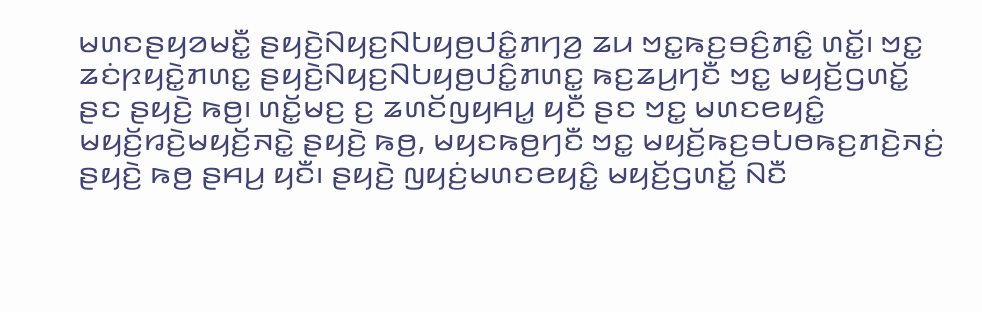ꤗꤛꤢꤔꤟꤤꤗꤢꤪ꤭ ꤔꤟꤢꤧ꤬ꤡꤟꤢ꤬ꤡꤝꤟꤥ꤬ꤓꤢꤨ꤭ꤊꤚꤤ꤬ ꤘꤣ ꤠꤢ꤭ꤒꤢ꤬ꤋꤢꤨ꤬ꤊꤢꤨ꤭ ꤛꤢꤩ꤭꤯ ꤠꤢ꤭ ꤘꤢꤦꤐꤟꤢꤧ꤭ꤊꤛꤢ꤭ ꤔꤟꤢꤧ꤬ꤡꤟꤢ꤬ꤡꤝꤟꤥ꤬ꤓꤢꤨ꤭ꤊꤛꤢ꤭ ꤒꤢ꤬ꤘꤣ꤬ꤚꤢꤪ ꤠꤢ꤭ ꤗꤟꤢꤩ꤬ꤞꤛꤢꤩ꤭ ꤔꤢ ꤔꤟꤢꤧ꤬ ꤒꤥ꤬꤯ ꤛꤢꤩ꤭ꤗꤢ꤬ ꤢ꤬ ꤘꤛꤢꤩꤜꤟꤌꤣ꤭ ꤟꤢꤪ ꤔꤢ ꤠꤢ꤭ ꤗꤛꤢꤕꤟꤢꤨ꤭ ꤗꤟꤢꤩ꤬ꤙꤢꤧ꤬ꤗꤟꤢꤩ꤬ꤏꤢꤧ꤭ ꤔꤟꤢꤧ꤬ ꤒꤥ꤬, ꤗꤟꤢꤒꤥ꤬ꤚꤢꤪ ꤠꤢ꤭ ꤗꤟꤢꤩ꤬ꤒꤢ꤬ꤋꤝꤥꤒꤢ꤬ꤊꤢꤧ꤬ꤏꤢꤦ꤬ ꤔꤟꤢꤧ꤬ ꤒꤥ꤬ ꤔꤌꤣ꤬ ꤟꤢꤪ꤯ ꤔꤟꤢꤧ꤬ ꤜꤟꤢꤦ꤬ꤗꤛꤢꤕꤟꤢꤨ꤭ ꤗꤟꤢꤩ꤬ꤞꤛꤢꤩ꤭ ꤡꤢꤪ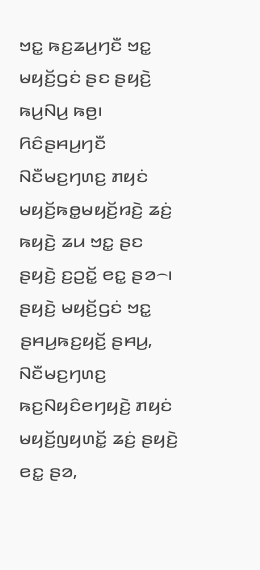ꤠꤢ꤭ ꤒꤢ꤬ꤘꤣ꤬ꤚꤢꤪ ꤠꤢ꤭ ꤗꤟꤢꤩ꤬ꤞꤢꤦ ꤔꤢ ꤔꤟꤢꤧ꤬ ꤒꤣ꤬ꤡꤣ꤬ ꤒꤥ꤬꤯
ꤖꤢꤨꤔꤌꤣ꤬ꤚꤢꤪ ꤡꤢꤪꤗꤢ꤬ꤚꤛꤢ꤬ ꤊꤟꤢꤦ ꤗꤟꤢꤩ꤬ꤒꤥ꤭ꤗꤟꤢꤩ꤬ꤙꤢꤧ꤬ ꤘꤢꤦ꤬ ꤒꤟꤢꤧ꤬ ꤘꤣ ꤠꤢ꤭ ꤔꤢ ꤔꤟꤢꤧ꤬ ꤢ꤬ꤑꤢꤩ꤭ ꤕꤢ꤭ ꤔꤤ꤮꤯ ꤔꤟꤢꤧ꤬ ꤗꤟꤢꤩ꤬ꤞꤢꤦ ꤠꤢ꤭ ꤔꤌꤣ꤬ꤒꤢ꤬ꤟꤢꤩ꤬ ꤔꤌꤣ꤬, ꤡꤢꤪꤗꤢ꤬ꤚꤛꤢ꤬ ꤒꤢ꤬ꤡꤟꤢꤨꤕꤚꤟꤢꤧ꤬ ꤊꤟꤢꤦ ꤗꤟꤢꤩ꤬ꤜꤟꤛꤢꤩ꤭ ꤘꤢꤦ꤬ ꤔꤟꤢꤧ꤬ ꤕꤢ꤭ ꤔꤤ,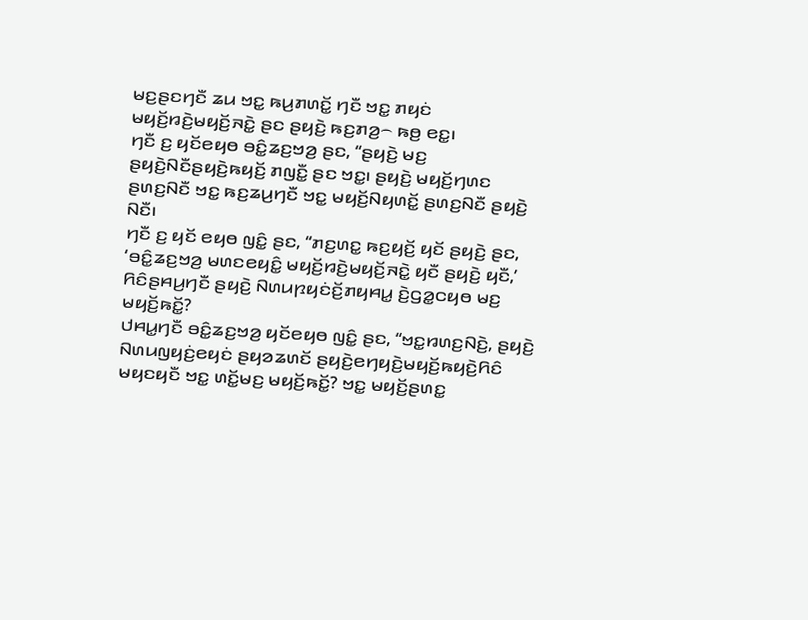ꤗꤢ꤬ꤔꤢꤚꤢꤪ ꤘꤣ ꤠꤢ꤭ ꤒꤣ꤬ꤊꤛꤢꤩ꤭ ꤚꤢꤪ ꤠꤢ꤭ ꤊꤟꤢꤦ ꤗꤟꤢꤩ꤬ꤙꤢꤧ꤬ꤗꤟꤢꤩ꤬ꤏꤢꤧ꤭ ꤔꤢ ꤔꤟꤢꤧ꤬ ꤒꤢ꤬ꤊꤤ꤬꤮ ꤒꤥ꤬ ꤕꤢ꤭꤯
ꤚꤢꤪ ꤢ꤬ ꤟꤢꤩꤕꤟꤥ ꤋꤢꤨ꤭ꤘꤢ꤬ꤠꤤ꤬ ꤔꤢ, “ꤔꤟꤢꤧ꤬ ꤗꤢ꤬ ꤔꤟꤢꤧ꤬ꤡꤢꤪꤔꤟꤢꤧ꤬ꤒꤟꤢꤩ꤬ ꤊꤜꤢꤪ꤭ ꤔꤢ ꤠꤢ꤭꤯ ꤔꤟꤢꤧ꤬ ꤗꤟꤢꤩ꤬ꤚꤛꤢ ꤔꤛꤢ꤬ꤡꤢꤪ ꤠꤢ꤭ ꤒꤢ꤬ꤘꤣ꤬ꤚꤢꤪ ꤠꤢ꤭ ꤗꤟꤢꤩ꤬ꤡꤟꤛꤢꤩ꤭ ꤔꤛꤢ꤬ꤡꤢꤪ ꤔꤟꤢꤧ꤬ ꤡꤢꤪ꤯
ꤚꤢꤪ ꤢ꤬ ꤟꤢꤩ ꤕꤟꤥ ꤜꤢꤨ꤭ ꤔꤢ, “ꤊꤢ꤬ꤛꤢ꤭ ꤒꤢ꤬ꤟꤢꤩ꤬ ꤟꤢꤩ ꤔꤟꤢꤧ꤬ ꤔꤢ, ‘ꤋꤢꤨ꤭ꤘꤢ꤬ꤠꤤ꤬ ꤗꤛꤢꤕꤟꤢꤨ꤭ ꤗꤟꤢꤩ꤬ꤙꤢꤧ꤬ꤗꤟꤢꤩ꤬ꤏꤢꤧ꤭ ꤟꤢꤪ ꤔꤟꤢꤧ꤬ ꤟꤢꤪ,’ ꤖꤢꤨꤔꤌꤣ꤬ꤚꤢꤪ ꤔꤟꤢꤧ꤬ ꤡꤛꤣꤐꤟꤢꤦꤢꤩ꤬ꤊꤟꤌꤣ꤭ ꤢꤧ꤬ꤞꤤ꤭ꤍꤟꤥ ꤗꤢ꤬ ꤗꤟꤢꤩ꤬ꤒꤢꤩ꤭?
ꤓꤌꤣ꤭ꤚꤢꤪ ꤋꤢꤨ꤭ꤘꤢ꤬ꤠꤤ꤬ ꤟꤢꤩꤕꤟꤥ ꤜꤢꤨ꤭ ꤔꤢ, “ꤠꤢ꤭ꤙꤛꤢ꤬ꤡꤢꤧ꤬, ꤔꤟꤢꤧ꤬ ꤡꤛꤣꤜꤟꤢꤦ꤬ꤕꤟꤢꤦ ꤔꤟꤤꤘꤛꤢꤩ ꤔꤟꤢꤧ꤬ꤕꤚꤟꤢꤧ꤬ꤗꤟꤢꤩ꤬ꤒꤟꤢꤧ꤬ꤖꤢꤨ ꤗꤟꤢꤟꤢꤪ ꤠꤢ꤭ ꤛꤢꤩ꤭ꤗꤢ꤬ ꤗꤟꤢꤩ꤬ꤒꤢꤩ꤭? ꤠꤢ꤭ ꤗꤟꤢꤩ꤬ꤔꤛꤢ꤭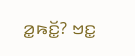ꤤ꤭ꤒꤢꤩ꤭? ꤠꤢ꤭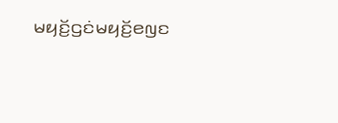ꤗꤟꤢꤩ꤬ꤞꤢꤦꤗꤟꤢꤩ꤬ꤕꤜꤢ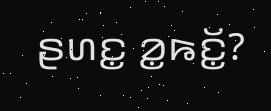ꤔꤛꤢ꤭ ꤤ꤭ꤒꤢꤩ꤭?